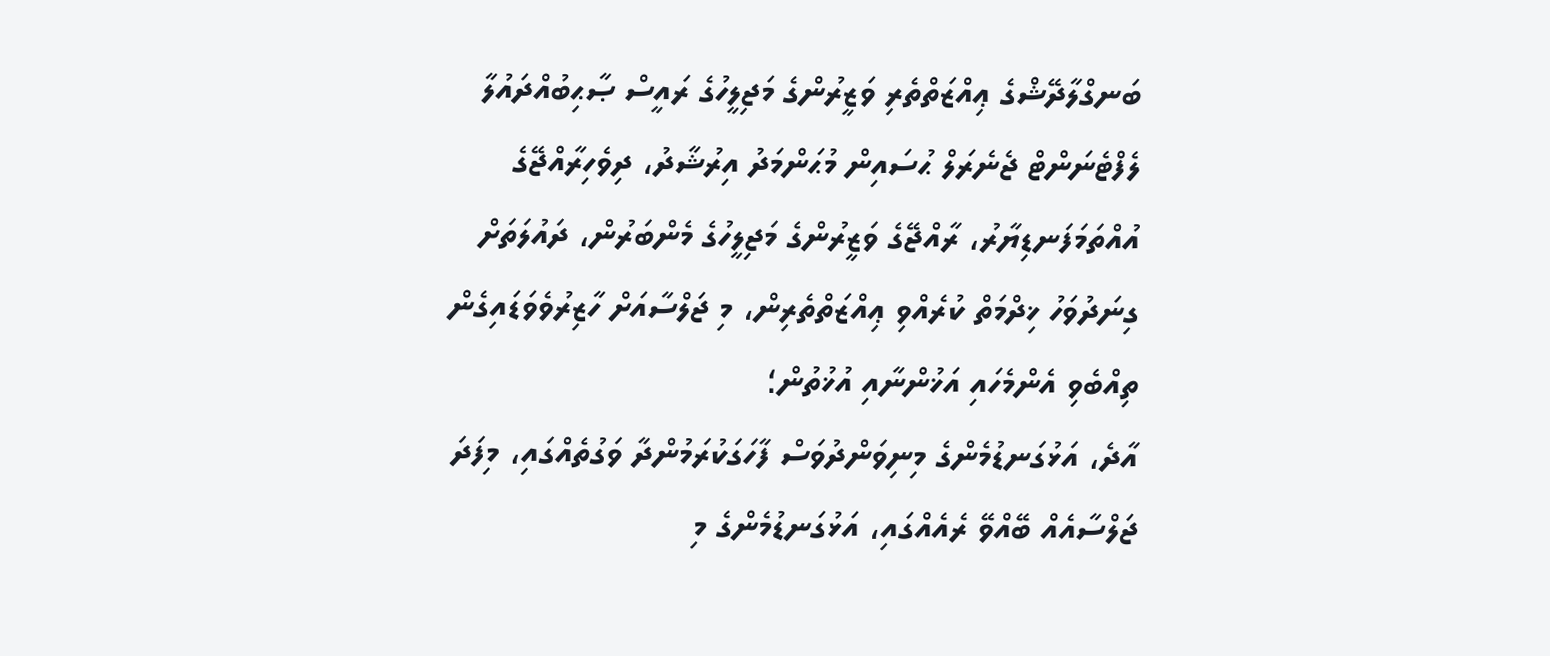ބަނގްލާދޭޝްގެ ޢިއްޒަތްތެރި ވަޒީރުންގެ މަޖިލީހުގެ ރައީސް ޞާޙިބުއްދައުލާ ލެފްޓެނަންޓް ޖެނެރަލް ޙުސައިން މުޙަންމަދު އިރުޝާދު، ދިވެހިރާއްޖޭގެ އުއްތަމަފަނޑިޔާރު، ރާއްޖޭގެ ވަޒީރުންގެ މަޖިލީހުގެ މެންބަރުން، ދައުލަތަށް ގިނަދުވަހު ޚިދްމަތް ކުރެއްވި ޢިއްޒަތްތެރިން، މި ޖަލްސާއަށް ހާޒިރުވެވަޑައިގެން ތިއްބެވި އެންމެހައި އަޚުންނާއި އުޚުތުން؛
އާދެ، އަޅުގަނޑުމެންގެ މިނިވަންދުވަސް ފާހަގަކުރަމުންދާ ވަގުތެއްގައި، މިފަދަ ޖަލްސާއެއް ބޭއްވޭ ރެއެއްގައި، އަޅުގަނޑުމެންގެ މި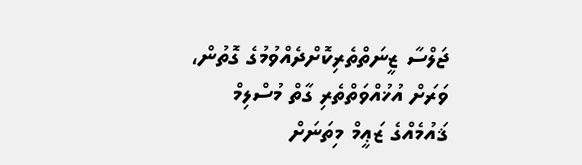ޖަލްސާ ޒީނަތްތެރިކޮށްދެއްވުމުގެ ގޮތުން، ވަރަށް އުޚުއްވަތްތެރި ގާތް މުސްލިމް ޤައުމެއްގެ ޒަޢީމް މިތަނަށް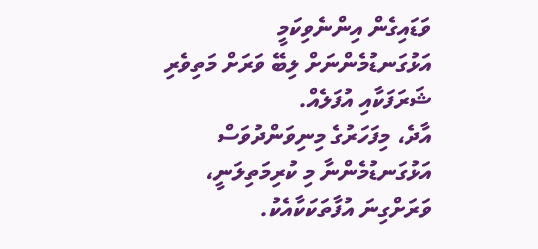ވަޑައިގެން އިންނެވިކަމީ އަޅުގަނޑުމެންނަށް ލިބޭ ވަރަށް މަތިވެރި ޝަރަފަކާއި އުފަލެއް.
އާދެ، މިފަހަރުގެ މިނިވަންދުވަސް އަޅުގަނޑުމެންނާ މި ކުރިމަތިލަނީ، ވަރަށްގިނަ އުފާތަކަކާއެކު.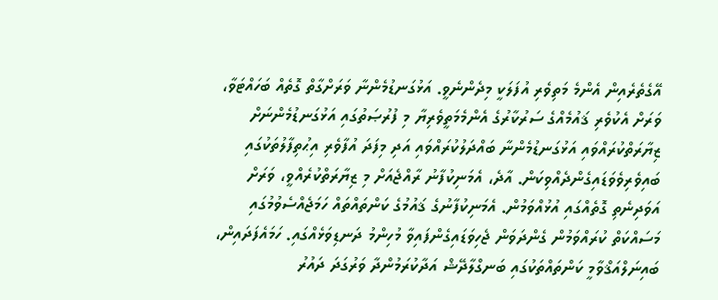އޭގެތެރެއިން އެންމެ މަތިވެރި އުފަލަކީ މިދެންނެވީ. އަޅުގަނޑުމެންނާ ވަރަށްގާތް ގޮތެއް ބަހައްޓަވާ، ވަރަށް އެކުވެރި ޤައުމެއްގެ ސަރުކާރުގެ އެންމެމަތީވެރިޔާ މި ފުރުޞަތުގައި އަޅުގަނޑުމެންނަށް ޒިޔާރަތްކުރައްވައި އަޅުގަނޑުމެންނާ ބައްދަލުކުރައްވައި އަދި މިފަދަ އުފާވެރި އިޙުތިފާލުތަކުގައި ބައިވެރިވެވަޑައިގެންދެއްވިކަން. އާދެ، އެމަނިކުފާނު ރާއްޖެއަށް މި ޒިޔާރަތްކުރެއްވީ، ވަރަށް އަވަދިނެތި ގޮތެއްގައި އުޅުއްވަމުން. އެމަނިކުފާނުގެ ޤައުމުގެ ކަންތައްތައް ހަމަޖެއްސެވުމުގައި މަސައްކަތް ކުރައްވަމުން ގެންދަވަން ޖެހިވަޑައިގެންފައިވާ މުހިންމު ދަނޑިވަޅެއްގައި. ހަމައެފަދައިން، ބައިނަލްއަޤްވާމީ ކަންތައްތަކުގައި ބަނގްލާދޭޝް އަދާކުރަމުންދާ ވަރުގަދަ ދައުރު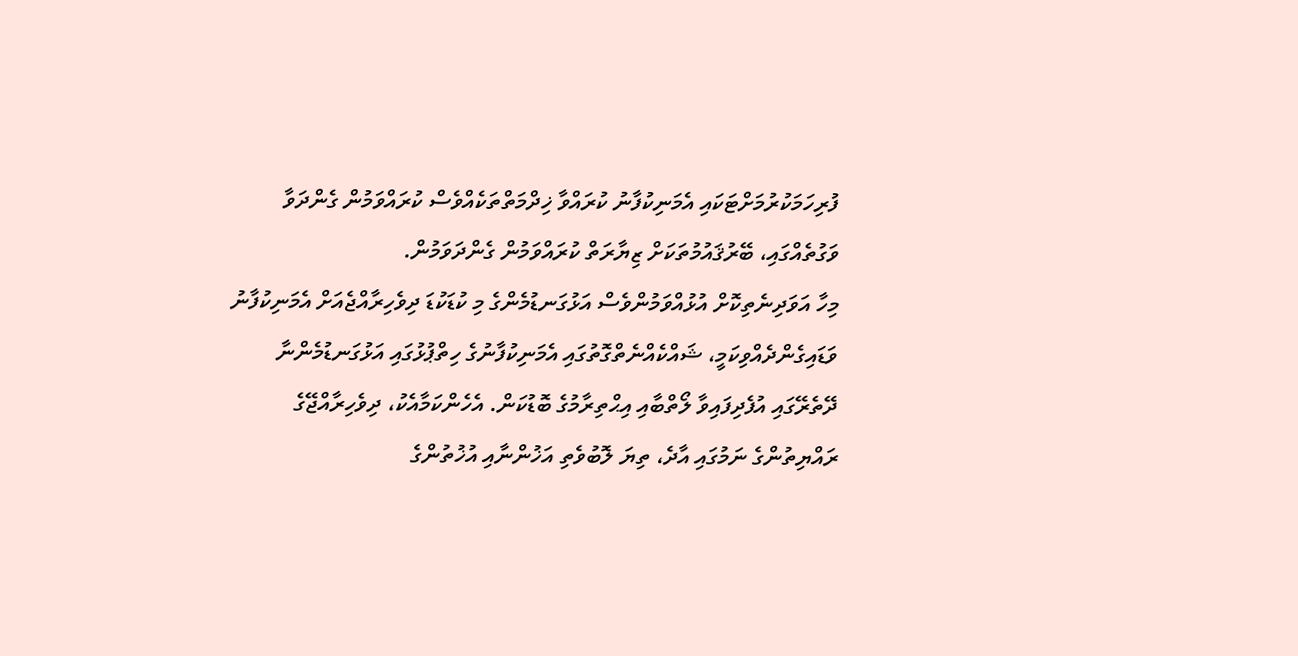ފުރިހަމަކުރުމަށްޓަކައި އެމަނިކުފާނު ކުރައްވާ ޚިދްމަތްތަކެއްވެސް ކުރައްވަމުން ގެންދަވާ ވަގުތެއްގައި، ބޭރުޤައުމުތަކަށް ޒިޔާރަތް ކުރައްވަމުން ގެންދަވަމުން.
މިހާ އަވަދިނެތިކޮށް އުޅުއްވަމުންވެސް އަޅުގަނޑުމެންގެ މި ކުޑަކުޑަ ދިވެހިރާއްޖެއަށް އެމަނިކުފާނު ވަޑައިގެންދެއްވިކަމީ، ޝައްކެއްނެތްގޮތުގައި އެމަނިކުފާނުގެ ހިތްޕުޅުގައި އަޅުގަނޑުމެންނާ ދޭތެރޭގައި އުފެދިފައިވާ ލޯތްބާއި އިޙްތިރާމުގެ ބޮޑުކަން. އެހެންކަމާއެކު، ދިވެހިރާއްޖޭގެ ރައްޔިތުންގެ ނަމުގައި އާދެ، ތިޔަ ލޮބުވެތި އަޚުންނާއި އުޚުތުންގެ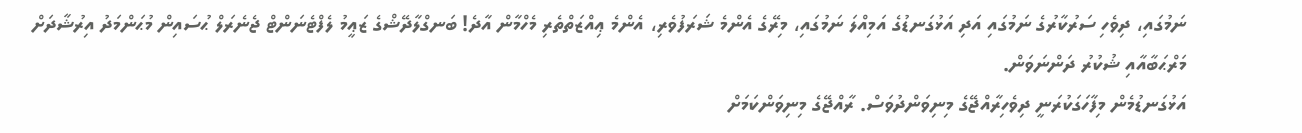ނަމުގައި، ދިވެހި ސަރުކާރުގެ ނަމުގައި އަދި އަޅުގަނޑުގެ އަމިއްލަ ނަމުގައި، މިރޭގެ އެންމެ ޝަރަފުވެރި، އެންމެ ޢިއްޒަތްތެރި މެހްމާން އާދެ! ބަނގްލާދޭޝްގެ ޒަޢީމު ލެފްޓެނަންޓް ޖެނެރަލް ޙުސައިން މުޙަންމަދު އިރުޝާދަށް މަރްޙަބާއާއި ޝުކުރު ދަންނަވަން.
އަޅުގަނޑުމެން މިފާހަގަކުރަނީ ދިވެހިރާއްޖޭގެ މިނިވަންދުވަސް. ރާއްޖޭގެ މިނިވަންކަމަށް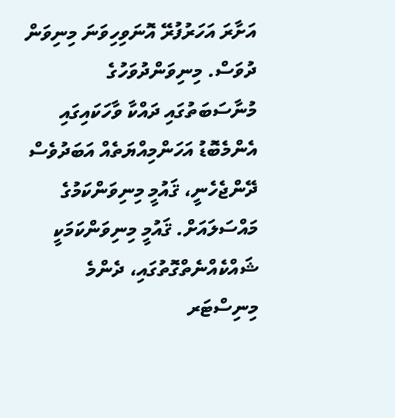އަށާރަ އަހަރުފުރޭ އޮނަވިހިވަނަ މިނިވަން ދުވަސް. މިނިވަންދުވަހުގެ މުނާސަބަތުގައި ދައްކާ ވާހަކައިގައި އެންމެބޮޑު އަހަންމިއްޔަތެއް އަބަދުވެސް ދޭންޖެހެނީ، ޤައުމީ މިނިވަންކަމުގެ މައްސަލައަށް. ޤައުމީ މިނިވަންކަމަކީ ޝައްކެއްނެތްގޮތުގައި، ދެންމެ މިނިސްޓަރ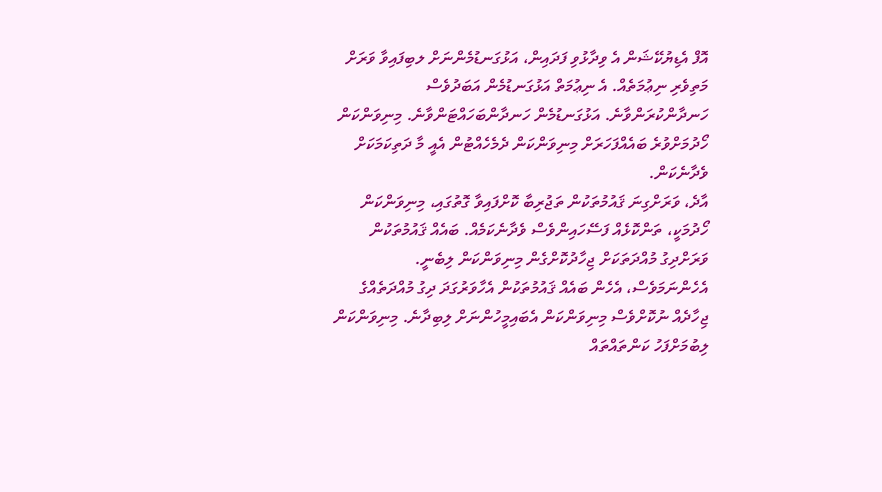އޮފް އެޑިޔުކޭޝަން އެ ވިދާޅުވި ފަދައިން، އަޅުގަނޑުމެންނަށް ލބިފައިވާ ވަރަށް މަތިވެރި ނިޢުމަތެއް. އެ ނިޢުމަތް އަޅުގަނޑުމެން އަބަދުވެސް ހަނދާންކުރަންވާނެ. އަޅުގަނޑުމެން ހަނދާންބަހައްޓަންވާނެ. މިނިވަންކަން ހޯދުމަށްވުރެ ބައެއްފަހަރަށް މިނިވަންކަން ދެމެހެއްޓުން އެއީ މާ ދަތިކަމަކަށް ވެދާނެކަން.
އާދެ، ވަރަށްގިނަ ޤައުމުތަކުން ތަޖުރިބާ ކޮށްފައިވާ ގޮތުގައި، މިނިވަންކަން ހޯދުމަކީ، ތަންކޮޅެއް ފަސޭހައިންވެސް ވެދާނެކަމެއް. ބައެއް ޤައުމުތަކުން ވަރަށްދިގު މުއްދަތަކަށް ޖިހާދުކޮށްގެން މިނިވަންކަން ލިބެނީ. އެހެންނަމަވެސް، އެހެން ބައެއް ޤައުމުތަކުން އެހާވަރުގަދަ ދިގު މުއްދަތެއްގެ ޖިހާދެއް ނުކޮށްވެސް މިނިވަންކަން އެބައިމީހުންނަށް ލިބިދާނެ. މިނިވަންކަން ލިބުމަށްފަހު ކަންތައްތައް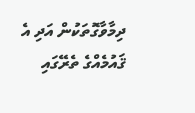ދިމާވާގޮތަކުން އަދި އެ ޤައުމެއްގެ ތެރޭގައި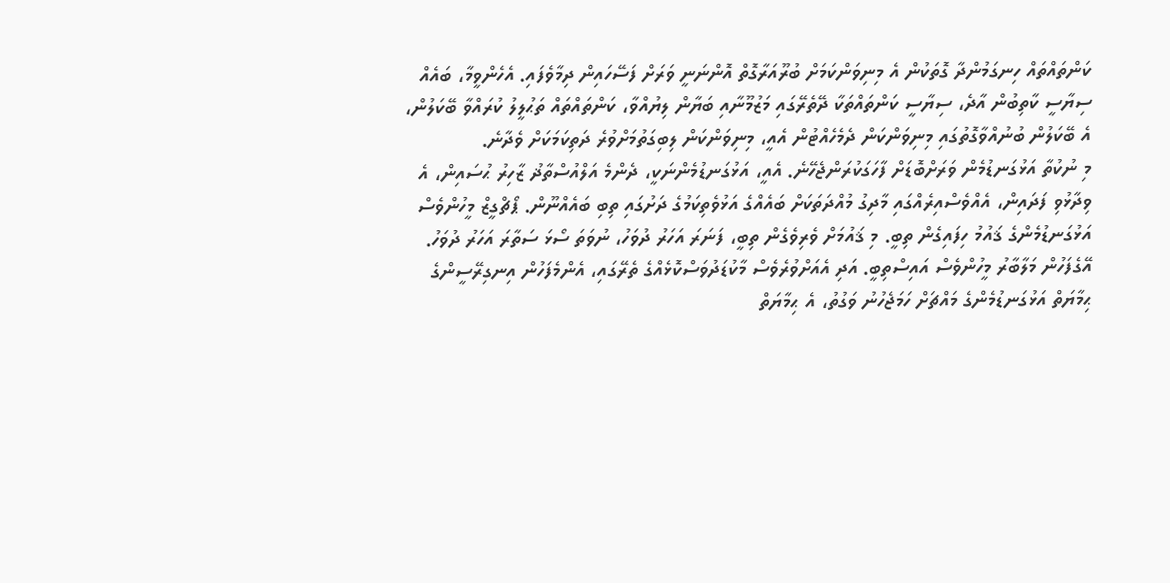ކަންތައްތައް ހިނގަމުންދާ ގޮތަކުން އެ މިނިވަންކަމަށް ބުރޫއަރާގޮތް އޮންނަނީ ވަރަށް ފަސޭހައިން ދިމާވެފައި. އެހެންވީމާ، ބައެއް ސިޔާސީ ކާތިބުން އާދެ، ސިޔާސީ ކަންތައްތަކާ ދޭތެރޭގައި މަޒުމޫނާއި ބަޔާން ލިޔުއްވާ، ކަންތައްތައް ތަޙުލީލު ކުރައްވާ ބޭކަލުން، އެ ބޭކަލުން ބުނުއްވާގޮތުގައި މިނިވަންކަން ދެމެހެއްޓުން އެއީ، މިނިވަންކަން ލިބިގަތުމަށްވުރެ ދަތިކަމަކަށް ވެދާނެ.
މި ނުކުތާ އަޅުގަނޑުމެން ވަރަށްބޮޑަށް ފާހަގަކުރަންޖެހޭނެ. އެއީ، އަޅުގަނޑުމެންނަކީ، ދެންމެ އަލްއުސްތާޛު ޒާހިރު ޙުސައިން، އެ ވިދާޅުވި ފަދައިން، އެއްވެސްއިރެއްގައި މާދިގު މުއްދަތަކަށް ބައެއްގެ އަޅުވެތިކަމުގެ ދަށުގައި ތިބި ބައެއްނޫން. ޕޯޗްގީޒް މީހުންވެސް އަޅުގަނޑުމެންގެ ޤައުމު ހިފައިގެން ތިބީ. މި ޤައުމަށް ވެރިވެގެން ތިބީ، ފަނަރަ އަހަރު ދުވަހު، ނުވަތަ ސޯޅަ ސަތާރަ އަހަރު ދުވަހު. އޭގެފަހުން މަލާބާރު މީހުންވެސް އައިސްތިބީ. އަދި އެއަށްވުރެވެސް މާކުޑަދުވަސްކޮޅެއްގެ ތެރޭގައި، އެންމެފަހުން އިނގިރޭސީންގެ ޙިމާޔަތް އަޅުގަނޑުމެންގެ މައްޗަށް ހަމަޖެހުނު ވަގުތު، އެ ޙިމާޔަތް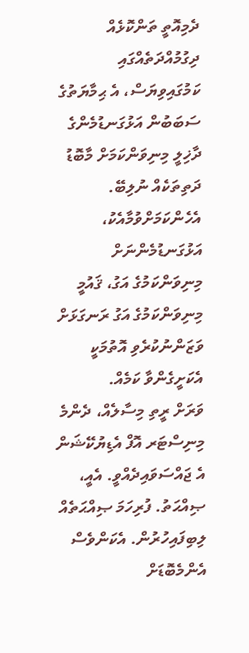ދެމިއޮތީ ތަންކޮޅެއް ދިގުމުއްދަތެއްގައި ކަމުގައިވިޔަސް، އެ ޙިމާޔަތުގެ ސަބަބުން އަޅުގަނޑުމެންގެ ދާޚިލީ މިނިވަންކަމަށް މާބޮޑު ދަތިތަކެއް ނުލިބޭ. އެހެންކަމަށްވުމާއެކު، އަޅުގަނޑުމެންނަށް މިނިވަންކަމުގެ އަގު، ޤައުމީ މިނިވަންކަމުގެ އަގު ރަނގަޅަށް ވަޒަންނުކުރެވި އޮތުމަކީ އެކަށީގެންވާ ކަމެއް.
ވަރަށް ރީތި މިސާލެއް، ދެންމެ މިނިސްޓަރ އޮފް އެޑިޔުކޭޝަން އެ ޖައްސަވައިދެއްވީ. އެއީ، ޞިއްޙަތު. ފުރިހަމަ ޞިއްޙަތެއް ލިބިފައިހުރުން. އެކަންވެސް އެންމެބޮޑަށް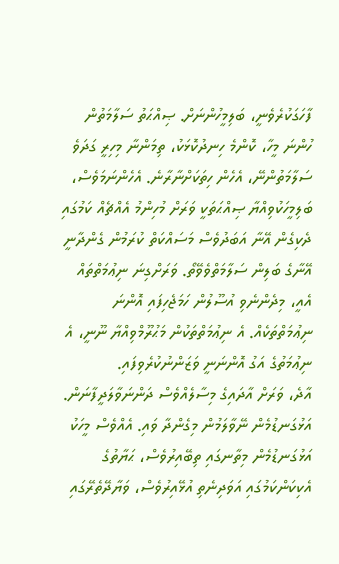ފާހަގަކުރެވެނީ، ބަލިމީހުންނަށް. ޞިއްޙަތު ސަލާމަތުން ހުންނަ މީހާ، ކޮންމެ ހިނދުކޮޅަކު، ތިމަންނާ މިހިރީ ގަދަވެ ސަލާމަތުންނޭ، އެހެން ހިތަކަށްނާރާނެ. އެހެންނަމަވެސް، ބަލިމީހަކުވިއްޔާ ޞިއްޙަތަކީ ވަރަށް މުހިންމު އެއްޗެއް ކަމުގައި ދެކިގެން އޭނާ އަބަދުވެސް މަސައްކަތް ކުރަމުން ގެންދާނީ އޭނާގެ ބަލިން ސަލާމަތްވެވޭތޯ. ވަރަށްގިނަ ނިޢުމަތްތައް އެއީ، މިދެންނެވި އުސޫލުން ހަމަޖެހިފައި އޮންނަ ނިޢުމަތްތަކެއް. އެ ނިޢުމަތްތަކުން މަޙުރޫމްވިއްޔާ ނޫނީ، އެ ނިޢުމަތުގެ އަގު އޮންނަނީ ވަޒަންނުކުރެވިފައި.
އާދެ، ވަރަށް އާދައިގެ މިސާލެއްވެސް ދަންނަވާލަދީފާނަން. އަޅުގަނޑުމެން ނޭވާލަމުން މިގެންދާ ވައި. އެއްވެސް މީހަކު އަޅުގަނޑުމެން މިތާނގައި ތިބޭއިރުވެސް، ޙަޔާތުގެ އެކިކަންކަމުގައި އަވަދިނެތި އުޅޭއިރުވެސް، ވަޔާދޭތެރޭގައި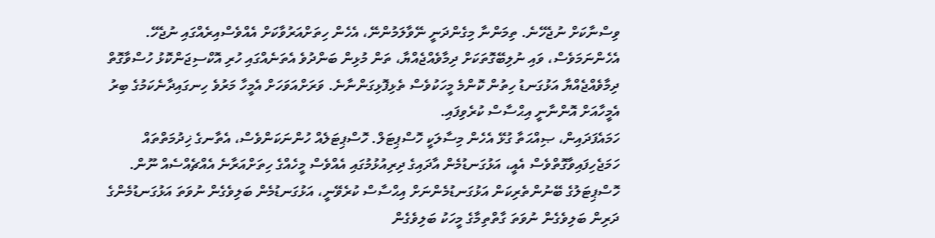ވިސްނާކަށް ނުޖެހޭނެ. ތިމަންނާ މިގެންދަނީ ނޭވާލަމުންނޭ، އެހެން ހިތަށްއަރުވާކަށް އެއްވެސްއިރެއްގައި ނުޖެހޭ. އެހެންނަމަވެސް، ވައި ނުލިބޭގޮތަކަށް ދިމާވެއްޖެއްޔާ، ތަން މުޅިން ބަންދުވެ އެތަނެއްގައި ހުރި އޮކްސިޖަންކޮޅު ހުސްވާގޮތް ދިމާވެއްޖެއްޔާ އަޅުގަނޑު ހިތުން ކޮންމެ މީހަކުވެސް ތެޅިފޮޅިގަންނާނެ. ވަރަށްއަވަހަށް އެމީހާ މަރުވެ ހިނގައިދާނެކަމުގެ ބިރު އެމީހާއަށް އޮންނާނީ އިޙްސާސް ކުރެވިފައި.
ހަމައެފަދައިން، ޞިއްޙަތާ ގުޅޭ އެހެން މިސާލަކީ ހޮސްޕިޓަލް. ހޮސްޕިޓަލެއް ހުންނަކަންވެސް، އެތާނގެ ޚިދުމަތްތައް ހަމަޖެހިފައިވާގޮތްވެސް އެއީ، އަޅުގަނޑުމެން އާދައިގެ ދިރިއުޅުމުގައި އެއްވެސް މީހެއްގެ ހިތަށްއަރާނެ އެއްޗެއްސެއް ނޫން. ހޮސްޕިޓަލުގެ ބޭނުންތެރިކަން އަޅުގަނޑުމެންނަށް އިޙްސާސް ކުރެވޭނީ، އަޅުގަނޑުމެން ބަލިވެގެން ނުވަތަ އަޅުގަނޑުމެންގެ ދަރިން ބަލިވެގެން ނުވަތަ ގާތްތިމާގެ މީހަކު ބަލިވެގެން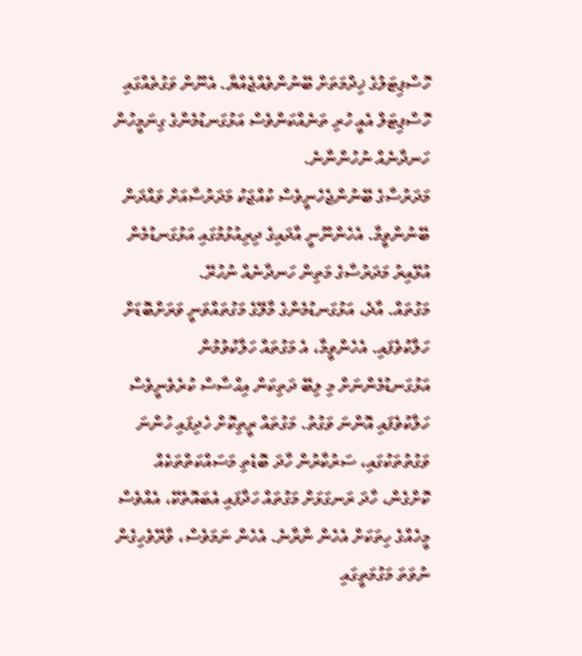ހޮސްޕިޓަލުގެ ޚިދްމަތަށް ބޭނުންވެއްޖެއްޔާ. އެނޫން ވަގުތެއްގައި ހޮސްޕިޓަލް އެއީ ހުރި ތަނެއްކަންވެސް އަޅުގަނޑުމެންގެ ގިނަމީހުން ހަނދާނެއް ނުހުންނާނެ.
މަދަރުސާގެ ބޭނުންޖެހެނީވެސް ކުއްޖަކު މަދަރުސާއަށް ވައްދަން ބޭނުންވީމާ. އެހެންނޫނީ އާދައިގެ ދިރިއުޅުމުގައި އަޅުގަނޑުމެން އުޅޭއިރު މަދަރުސާގެ މަތިން ހަނދާނެއް ނުހުރޭ.
މަގުތައް. އާދެ، އަޅުގަނޑުމެންގެ މާލޭގެ މަގުތައްވަނީ ވަރަށްބޮޑަށް ހަލާކުވެފައި. އެހެންވީމާ، އެ މަގުތައް ހަލާކުވުމުން އަޅުގަނޑުމެންނަށް މި ލިބޭ ދަތިކަން އިޙްސާސް ކުރެވެނީވެސް ހަލާކުވެފައި އޮންނަ ވަގުތު. މަގުތައް ރީތިކޮށް ހެދިފައި ހުންނަ ވަގުތުތަކުގައި، ސަރުކާރުން ހާދަ ބޮޑެތި މަސައްކަތްތަކެއް ކޮށްގެން، ހާދަ ރަނގަޅަށް މަގުތައް ހަދާފައި އެބައޮތެކޭ، އެއްވެސް މީހެއްގެ ހިތަކަށް އެހެން ނާރާނެ. އެހެން ނަމަވެސް، ވާރޭވެހިގެން ނުވަތަ މަގުމަތީގައި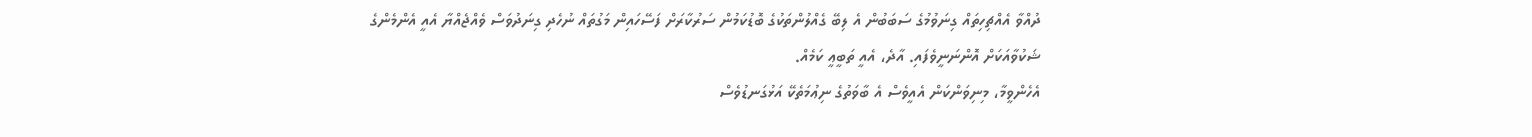ދުއްވާ އެއްޗިހިތައް ގިނަވުމުގެ ސަބަބުން އެ ލިބޭ ގެއްލުންތަކުގެ ބޮޑުކަމުން ސަރުކާރަށް ފަސޭހައިން މަގުތައް ނުހެދި ގިނަދުވަސް ވެއްޖެއްޔާ އެއީ އެންމެންގެ ޝަކުވާއަކަށް އޮންނަނީވެފައި. އާދެ، އެއީ ތަބީޢީ ކަމެއް.
އެހެންވީމާ، މިނިވަންކަން އެއީވެސް އެ ބާވަތުގެ ނިޢުމަތެކޭ އަޅުގަނޑުވެސް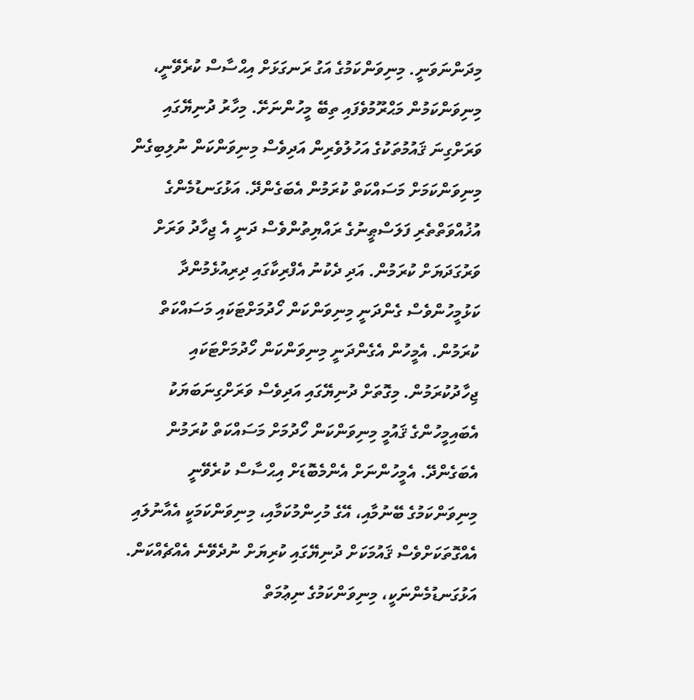މިދަންނަވަނީ. މިނިވަންކަމުގެ އަގު ރަނގަޅަށް އިޙްސާސް ކުރެވޭނީ، މިނިވަންކަމުން މަޙްރޫމުވެފައި ތިބޭ މީހުންނަށޭ. މިހާރު ދުނިޔޭގައި ވަރަށްގިނަ ޤައުމުތަކުގެ އަހުލުވެރިން އަދިވެސް މިނިވަންކަން ނުލިބިގެން މިނިވަންކަމަށް މަސައްކަތް ކުރަމުން އެބަގެންދޭ. އަޅުގަނޑުމެންގެ އުޚުއްވަތްތެރި ފަލަސްޠީނުގެ ރައްޔިތުންވެސް ދަނީ އެ ޖިހާދު ވަރަށް ވަރުގަދަޔަށް ކުރަމުން. އަދި ދެކުނު އެފްރިކާގައި ދިރިއުޅެމުންދާ ކަޅުމީހުންވެސް ގެންދަނީ މިނިވަންކަން ހޯދުމަށްޓަކައި މަސައްކަތް ކުރަމުން. އެމީހުން އެގެންދަނީ މިނިވަންކަން ހޯދުމަށްޓަކައި ޖިހާދުކުރަމުން. މިގޮތަށް ދުނިޔޭގައި އަދިވެސް ވަރަށްގިނަބަޔަކު އެބައިމީހުންގެ ޤައުމީ މިނިވަންކަން ހޯދުމަށް މަސައްކަތް ކުރަމުން އެބަގެންދޭ. އެމީހުންނަށް އެންމެބޮޑަށް އިޙްސާސް ކުރެވޭނީ މިނިވަންކަމުގެ ބޭނުމާއި، އޭގެ މުހިންމުކަމާއި، މިނިވަންކަމަކީ އެއާނުލައި އެއްގޮތަކަށްވެސް ޤައުމަކަށް ދުނިޔޭގައި ކުރިޔަށް ނުދެވޭނެ އެއްޗެއްކަން.
އަޅުގަނޑުމެންނަކީ، މިނިވަންކަމުގެ ނިޢުމަތް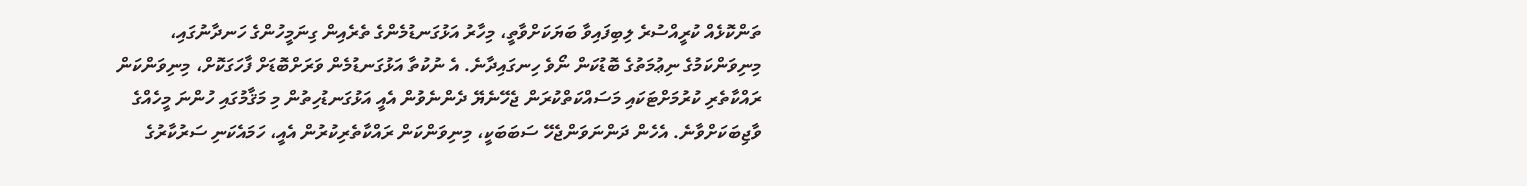ތަންކޮޅެއް ކުރީއްސުރެ ލިބިފައިވާ ބަޔަކަށްވާތީ، މިހާރު އަޅުގަނޑުމެންގެ ތެރެއިން ގިނަމީހުންގެ ހަނދާނުގައި، މިނިވަންކަމުގެ ނިޢުމަތުގެ ބޮޑުކަން ނޯވެ ހިނގައިދާނެ. އެ ނުކުތާ އަޅުގަނޑުމެން ވަރަށްބޮޑަށް ފާހަގަކޮށް، މިނިވަންކަން ރައްކާތެރި ކުރުމަށްޓަކައި މަސައްކަތްކުރަން ޖެހޭނެޔޭ ދެންނެވުން އެއީ އަޅުގަނޑުހިތުން މި މަޤާމުގައި ހުންނަ މީހެއްގެ ވާޖިބަކަށްވާނެ. އެހެން ދަންނަވަންޖެހޭ ސަބަބަކީ، މިނިވަންކަން ރައްކާތެރިކުރުން އެއީ، ހަމައެކަނި ސަރުކާރުގެ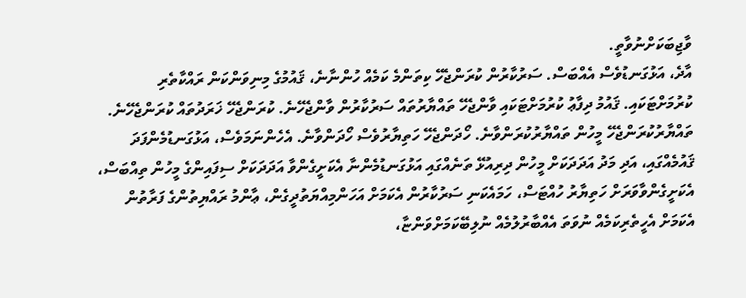ވާޖިބަކަށްނުވާތީ.
އާދެ، އަޅުގަނޑުވެސް އެއްބަސް. ސަރުކާރުން ކުރަންޖެހޭ ކިތަންމެ ކަމެއް ހުންނާނެ، ޤައުމުގެ މިނިވަންކަން ރައްކާތެރި ކުރުމަށްޓަކައި. ޤައުމު ދިފާޢު ކުރުމަށްޓަކައި ވާންޖެހޭ ތައްޔާރުތައް ސަރުކާރުން ވާންޖެހޭނެ. ކުރަންޖެހޭ ޚަރަދުތައް ކުރަންޖެހޭނެ. ތައްޔާރުކުރަންޖެހޭ މީހުން ތައްޔާރުކުރަންވާނެ. ހޯދަންޖެހޭ ހަތިޔާރުވެސް ހޯދަންވާނެ. އެހެންނަމަވެސް، އަޅުގަނޑުމެންފަދަ ޤައުމެއްގައި، އަދި މަދު އަދަދަކަށް މީހުން ދިރިއުޅޭ ތަނެއްގައި އަޅުގަނޑުމެންނާ އެކަށީގެންވާ އަދަދަކަށް ސިފައިންގެ މީހުން ތިއްބަސް، އެކަށީގެންވާވަރަށް ހަތިޔާރު ހުއްޓަސް، ހަމައެކަނި ސަރުކާރުން އެކަމަށް އަހަންމިއްޔަތުދީގެން، ޢާންމު ރައްޔިތުންގެ ފަރާތުން އެކަމަށް އެހީތެރިކަމެއް ނުވަތަ އެއްބާރުލުމެއް ނުލިބޭކަމަށްވަންޏާ،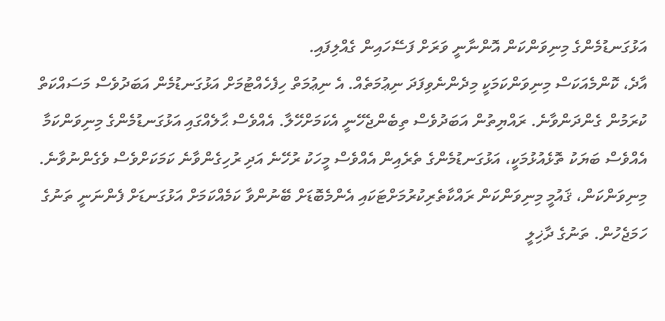އަޅުގަނޑުމެންގެ މިނިވަންކަން އޮންނާނީ ވަރަށް ފަސޭހައިން ގެއްލިފައި.
އާދެ، ކޮންމެއަކަސް މިނިވަންކަމަކީ މިދެންނެވިފަދަ ނިޢުމަތެއް. އެ ނިޢުމަތް ހިފެހެއްޓުމަށް އަޅުގަނޑުމެން އަބަދުވެސް މަސައްކަތް ކުރަމުން ގެންދަންވާނެ. ރައްޔިތުން އަބަދުވެސް ތިބެންޖެހޭނީ އެކަމަށްހޭލާ. އެއްވެސް ޙާލެއްގައި އަޅުގަނޑުމެންގެ މިނިވަންކަމާ އެއްވެސް ބަޔަކު ތޮޅެއުޅުމަކީ، އަޅުގަނޑުމެންގެ ތެރެއިން އެއްވެސް މީހަކު ރުހޭނެ އަދި ރުހިގެންވާނެ ކަމަކަށްވެސް ވެގެންނުވާނެ.
މިނިވަންކަން، ޤައުމީ މިނިވަންކަން ރައްކާތެރިކުރުމަށްޓަކައި އެންމެބޮޑަށް ބޭނުންވާ ކަމެއްކަމަށް އަޅުގަނޑަށް ފެންނަނީ ތަނުގެ ހަމަޖެހުން. ތަނުގެ ދާޚިލީ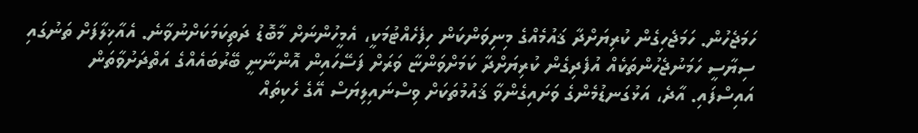ހަމަޖެހުން. ހަމަޖެހިގެން ކުރިޔަށްދާ ޤައުމެއްގެ މިނިވަންކަން ހިފެހެއްޓުމަކީ، އެމީހުންނަށް މާބޮޑު ދަތިކަމަކަށްނުވާނެ. އެއާޚިލާފަށް ތަނުގައި ސިޔާސީ ހަމަނުޖެހުންތަކެއް އުފެދިގެން ކުރިޔަށްދާ ކަމަށްވަންޏާ ވަރަށް ފަސޭހައިން އޮންނާނީ ބޭރުބައެއްގެ އަތްދަށުވާތަން އައިސްފައި. އާދެ، އަޅުގަނޑުމެންގެ ވަށައިގެންވާ ޤައުމުތަކަށް ވިސްނައިލިޔަސް އޭގެ ހެކިތައް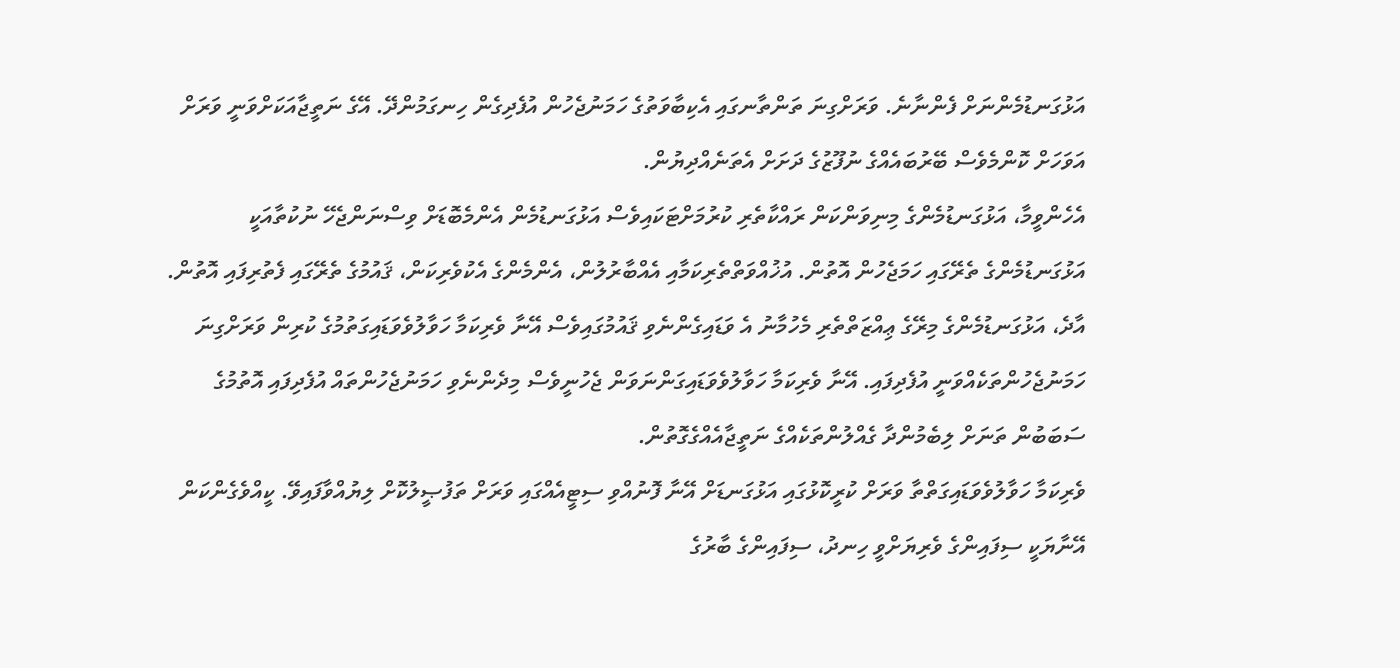އަޅުގަނޑުމެންނަށް ފެންނާނެ. ވަރަށްގިނަ ތަންތާނގައި އެކިބާވަތުގެ ހަމަނުޖެހުން އުފެދިގެން ހިނގަމުންދޭ. އޭގެ ނަތީޖާއަކަށްވަނީ ވަރަށް އަވަހަށް ކޮންމެވެސް ބޭރުބައެއްގެ ނުފޫޒުގެ ދަށަށް އެތަނެއްދިޔުން.
އެހެންވީމާ، އަޅުގަނޑުމެންގެ މިނިވަންކަން ރައްކާތެރި ކުރުމަށްޓަކައިވެސް އަޅުގަނޑުމެން އެންމެބޮޑަށް ވިސްނަންޖެހޭ ނުކުތާއަކީ އަޅުގަނޑުމެންގެ ތެރޭގައި ހަމަޖެހުން އޮތުން. އުޚުއްވަތްތެރިކަމާއި އެއްބާރުލުން، އެންމެންގެ އެކުވެރިކަން، ޤައުމުގެ ތެރޭގައި ފެތުރިފައި އޮތުން.
އާދެ، އަޅުގަނޑުމެންގެ މިރޭގެ ޢިއްޒަތްތެރި މެހުމާނު އެ ވަޑައިގެންނެވި ޤައުމުގައިވެސް އޭނާ ވެރިކަމާ ހަވާލުވެވަޑައިގަތުމުގެ ކުރިން ވަރަށްގިނަ ހަމަނުޖެހުންތަކެއްވަނީ އުފެދިފައި. އޭނާ ވެރިކަމާ ހަވާލުވެވަޑައިގަންނަވަން ޖެހުނީވެސް މިދެންނެވި ހަމަނުޖެހުންތައް އުފެދިފައި އޮތުމުގެ ސަބަބުން ތަނަށް ލިބެމުންދާ ގެއްލުންތަކެއްގެ ނަތީޖާއެއްގެގޮތުން.
ވެރިކަމާ ހަވާލުވެވަޑައިގަތްތާ ވަރަށް ކުރީކޮޅުގައި އަޅުގަނޑަށް އޭނާ ފޮނުއްވި ސިޓީއެއްގައި ވަރަށް ތަފުޞީލުކޮށް ލިޔުއްވާފައިވޭ. ކީއްވެގެންކަން އޭނާޔަކީ ސިފައިންގެ ވެރިޔަށްވީ ހިނދު، ސިފައިންގެ ބާރުގެ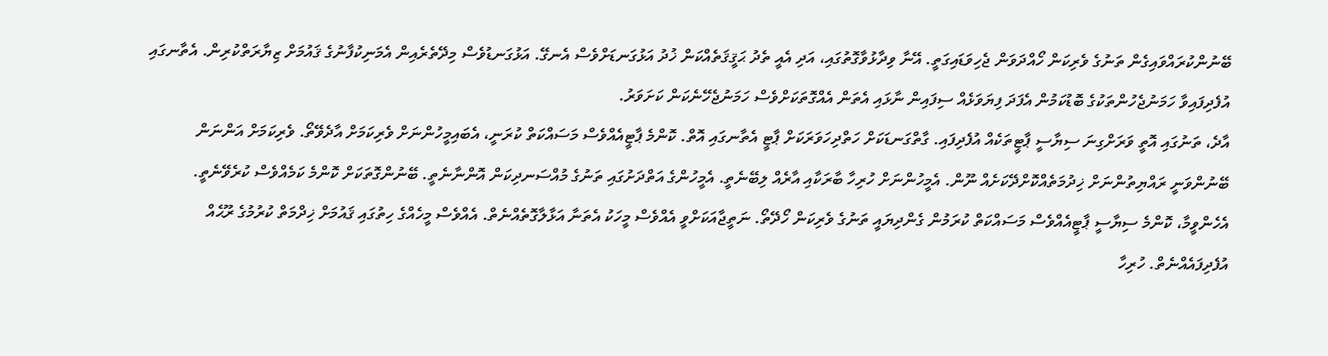ބޭނުންކުރައްވައިގެން ތަނުގެ ވެރިކަން ހޯއްދަވަން ޖެހިވަޑައިގަތީ. އޭނާ ވިދާޅުވާގޮތުގައި، އަދި އެއީ ތެދު ޙަޤީޤަތެއްކަން ޚުދު އަޅުގަނޑަށްވެސް އެނގޭ. އަޅުގަނޑުވެސް މިދޭތެރެއިން އެމަނިކުފާނުގެ ޤައުމަށް ޒިޔާރަތްކުރިން. އެތާނގައި އުފެދިފައިވާ ހަމަނުޖެހުންތަކުގެ ބޮޑުކަމުން އެފަދަ ފިޔަވަޅެއް ސިފައިން ނާޅައި އެތަން އެއްގޮތަކަށްވެސް ހަމަނުޖެހޭނެކަން ކަށަވަރު.
އާދެ، ތަނުގައި އޮތީ ވަރަށްގިނަ ސިޔާސީ ޕާޓީތަކެއް އުފެދިފައި. ގާތްގަނޑަކަށް ހަތްދިހަވަރަކަށް ޕާޓީ އެތާނގައި އޮތް. ކޮންމެ ޕާޓީއެއްވެސް މަސައްކަތް ކުރަނީ، އެބައިމީހުންނަށް ވެރިކަމަށް އާދެވޭތޯ. ވެރިކަމަށް އަންނަން ބޭނުންވަނީ ރައްޔިތުންނަށް ޚިދުމަތެއްކޮށްދޭކަށެއް ނޫން. އެމީހުންނަށް ހުރިހާ ބާރަކާއި އާރެއް ލިބޭނެތީ. އެމީހުންގެ އަތްދަށުގައި ތަނުގެ މުއްސަނދިކަން އޮންނާނެތީ. ބޭނުންގޮތަކަށް ކޮންމެ ކަމެއްވެސް ކުރެވޭނެތީ. އެހެންވީމާ، ކޮންމެ ސިޔާސީ ޕާޓީއެއްވެސް މަސައްކަތް ކުރަމުން ގެންދިޔައީ ތަނުގެ ވެރިކަން ހޯދޭތޯ. ނަތީޖާއަކަށްވީ އެއްވެސް މީހަކު އެތަނާ އަޅާލާގޮތެއްނެތް. އެއްވެސް މީހެއްގެ ހިތުގައި ޤައުމަށް ޚިދްމަތް ކުރުމުގެ ރޫޙެއް އުފެދިފައެއްނެތް. ހުރިހާ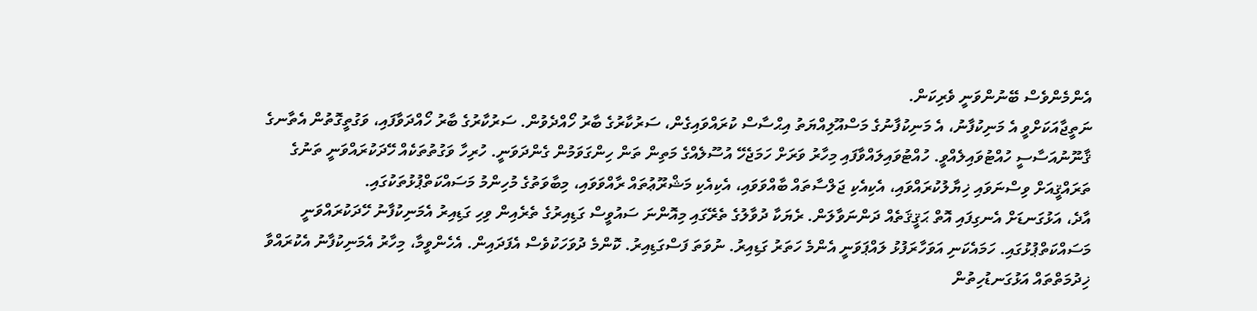އެންމެންވެސް ބޭނުންވަނީ ވެރިކަން.
ނަތީޖާއަކަށްވީ އެ މަނިކުފާނު، އެ މަނިކުފާނުގެ މަސްއޫލިއްޔަތު އިޙްސާސް ކުރައްވައިގެން، ސަރުކާރުގެ ބާރު ހޯއްދެވުން. ސަރުކާރުގެ ބާރު ހޯއްދަވާފައި، ވަގުތީގޮތުން އެތާނގެ ޤާނޫނުއަސާސީ ހުއްޓުވައިލެއްވީ. ހުއްޓުވައިލައްވާފައި މިހާރު ވަރަށް ހަމަޖެހޭ އުސޫލެއްގެ މަތިން ތަން ހިންގަވަމުން ގެންދަވަނީ. ހުރިހާ ވަގުތުތަކެއް ހޭދަކުރައްވަނީ ތަނުގެ ތަރައްޤީއަށް ވިސްނަވައި ޚިޔާލުކުރައްވައި، އެކިއެކި ޖަލްސާތައް ބާއްވަވައި، އެކިއެކި މަޝްރޫޢުތައް ރާއްވަވައި، މިބާވަތުގެ މުހިންމު މަސައްކަތްޕުޅުތަކުގައި.
އާދެ، އަޅުގަނޑަށް އެނގިފައި އޮތް ޙަޤީޤަތެއް ދަންނަވާލަން. ރެޔަކާ ދުވާލުގެ ތެރޭގައި މިއޮންނަ ސައުވީސް ގަޑިއިރުގެ ތެރެއިން ވިހި ގަޑިއިރު އެމަނިކުފާނު ހޭދަކުރައްވަނީ މަސައްކަތްޕުޅުގައި. ހަމައެކަނި އަވަހާރަފުޅު ލައްޕަވަނީ އެންމެ ހަތަރު ގަޑިއިރު. ނުވަތަ ފަސްގަޑިއިރު. ކޮންމެ ދުވަހަކުވެސް އެފަދައިން. އެހެންވީމާ، މިހާރު އެމަނިކުފާނު އެކުރައްވާ ޚިދުމަތްތައް އަޅުގަނޑުހިތުން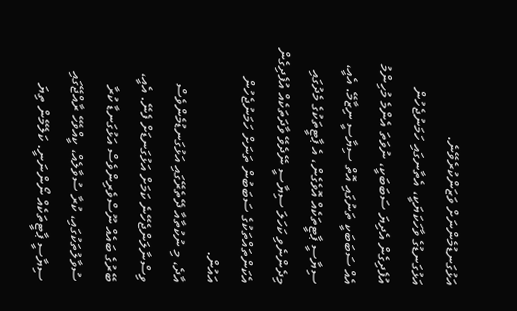އަޅުގަނޑުމެންނަށް ވަޒަންކުރެވޭނެ.
އަޅުގަނޑުގެ ވާހަކަޔަކީ، އެތާނގައި ހަމަނުޖެހުން އުފެދިގެން އެދިޔަ ސަބަބަކީ، ނުވަތަ އެންމެ މުހިންމު އެއް ސަބަބަކީ ތަނުގައި އޮތް ސިޔާސީ ނިޒާމޭ. އެއީ، ސިޔާސީ ޕާޓީތަކެއް އޮވެގެން، އެ ޕާޓީތަކުގެ މެދުގައި މިދެންނެވި ކަހަލަ ސިޔާސީ ނޭދެވޭ ވާދަތަކެއް އުފެދިގެން އެކަންތައްތަކުގެ ސަބަބުން ތަނަށް ހަމަނުޖެހުން އައުން.
އާދެ، މި ނުކުތާއާ ދޭތެރޭގައި އަޅުގަނޑުމެންވެސް ވިސްނާލަންޖެހޭނެ ކަމަށް އަޅުގަނޑަށް ފެނޭ. އެއީ، ބޭރުގެ ބައެއް ނޫސްވެރިންވެސް އަޅުގަނޑާ ކުރާ ސުވާލުތަކުގައި، ކުރާ ސުވާލެއް، ކީއްވެހޭ ރާއްޖޭގައި ސިޔާސީ ޕާޓީތަކެއް ނޯންނަނީ. ކަލޭމެން ތިޔަ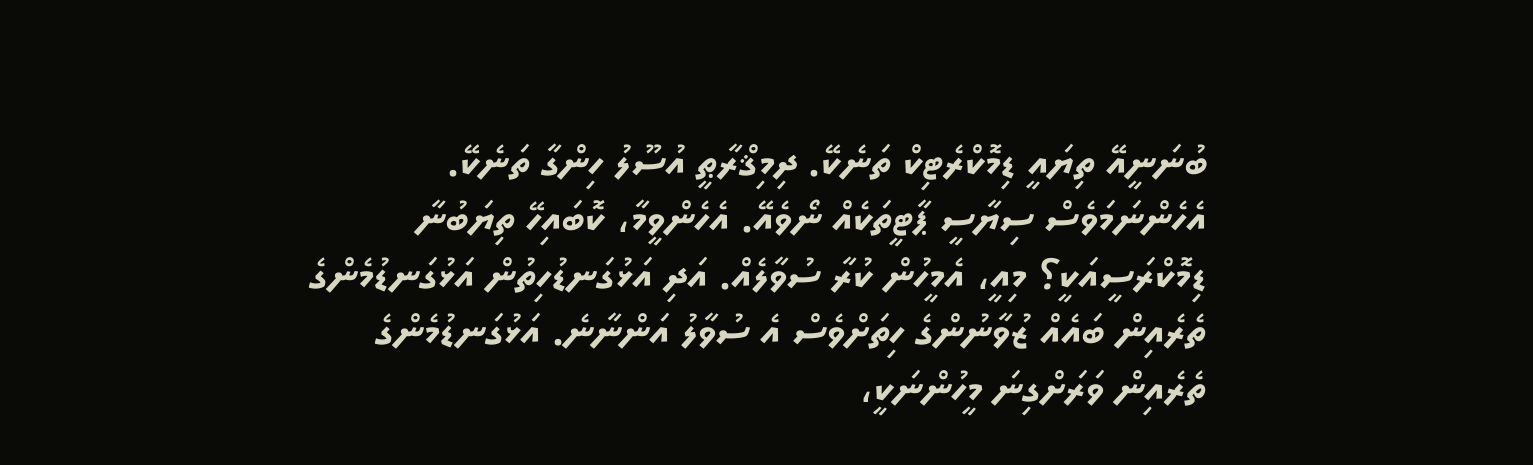ބުނަނީއޭ ތިޔައީ ޑިމޮކްރެޓިކް ތަނެކޭ. ދިމިޤްރާޠީ އުސޫލު ހިންގާ ތަނެކޭ. އެހެންނަމަވެސް ސިޔާސީ ޕާޓީތަކެއް ނޯވެއޭ. އެހެންވީމާ، ކޮބައިހޭ ތިޔަބުނާ ޑިމޮކްރަސީއަކީ؟ މިއީ، އެމީހުން ކުރާ ސުވާލެއް. އަދި އަޅުގަނޑުހިތުން އަޅުގަނޑުމެންގެ ތެރެއިން ބައެއް ޒުވާނުންގެ ހިތަށްވެސް އެ ސުވާލު އަންނާނެ. އަޅުގަނޑުމެންގެ ތެރެއިން ވަރަށްގިނަ މީހުންނަކީ،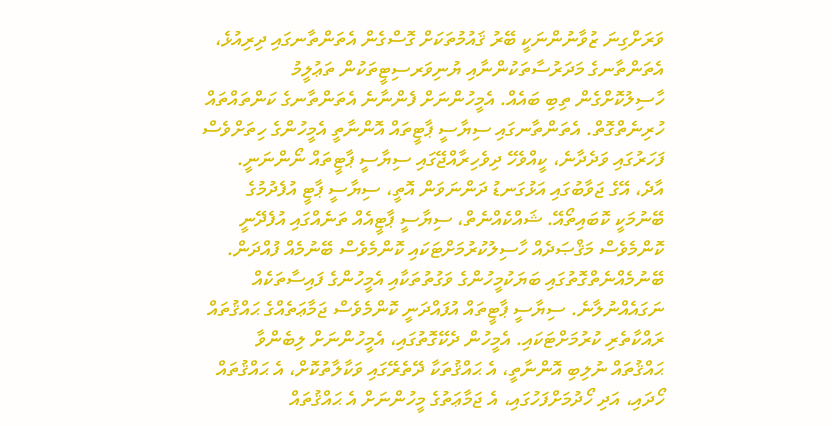ވަރަށްގިނަ ޒުވާނުންނަކީ ބޭރު ޤައުމުތަކަށް ގޮސްގެން އެތަންތާނގައި ދިރިއުޅެ، އެތަންތާނގެ މަދަރުސާތަކުންނާއި ޔުނިވަރސިޓީތަކުން ތަޢުލީމު ހާސިލުކޮށްގެން ތިބި ބައެއް. އެމީހުންނަށް ފެންނާނެ އެތަންތާނގެ ކަންތައްތައް ހުރިނެތްގޮތް. އެތަންތާނގައި ސިޔާސީ ޕާޓީތައް އޮންނާތީ އެމީހުންގެ ހިތަށްވެސް ފަހަރުގައި ވަދެދާނެ، ކީއްވެހޭ ދިވެހިރާއްޖޭގައި ސިޔާސީ ޕާޓީތައް ނޯންނަނީ.
އާދެ، އޭގެ ޖަވާބުގައި އަޅުގަނޑު ދަންނަވަން އޮތީ، ސިޔާސީ ޕާޓީ އުފެދުމުގެ ބޭނުމަކީ ކޮބައިތޯއޭ. ޝައްކެއްނެތް، ސިޔާސީ ޕާޓީއެއް ތަނެއްގައި އުފެދޭނީ ކޮންމެވެސް މަޤްޞަދެއް ހާސިލުކުރުމަށްޓަކައި ކޮންމެވެސް ބޭނުމެއް ފުއްދަން. ބޭނުމެއްނެތްގޮތުގައި ބަޔަކުމީހުންގެ ވަގުތުތަކާއި އެމީހުންގެ ފައިސާތަކެއް ނަގައެއްނުލާނެ. ސިޔާސީ ޕާޓީތައް އުފައްދަނީ ކޮންމެވެސް ޖަމާޢަތެއްގެ ޙައްޤުތައް ރައްކާތެރި ކުރުމަށްޓަކައި. އެމީހުން ދެކޭގޮތުގައި، އެމީހުންނަށް ލިބެންވާ ޙައްޤުތައް ނުލިބި އޮންނާތީ، އެ ޙައްޤުތަކާ ދޭތެރޭގައި ވަކާލާތުކޮށް، އެ ޙައްޤުތައް ހޯދައި، އަދި ހޯދުމަށްފަހުގައި، އެ ޖަމާޢަތުގެ މީހުންނަށް އެ ޙައްޤުތައް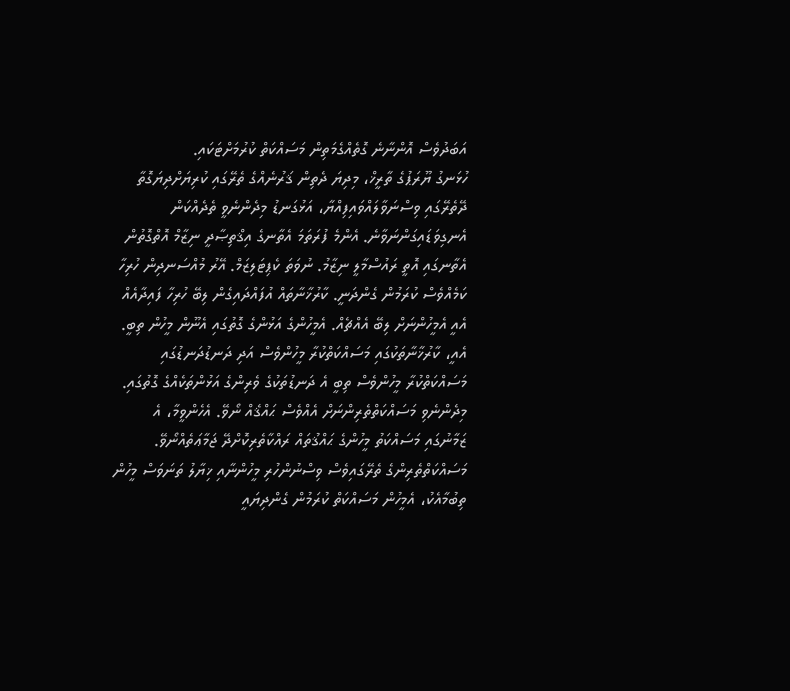އަބަދުވެސް އޮންނާނެ ގޮތެއްގެމަތިން މަސައްކަތް ކުރުމަށްޓަކައި.
ހުޅަނގު ޔޫރަޕުގެ ތާރީޚް، މިދިޔަ ދެތިން ޤަރުނެއްގެ ތެރޭގައި ކުރިޔަށްދިޔަގޮތާ ދޭތެރޭގައި ވިސްނަވާލައްވައިފިއްޔާ، އަޅުގަނޑު މިދެންނެވީ ތެދެއްކަން އެނގިވަޑައިގަންނަވާނެ. އެންމެ ފުރަތަމަ އެތާނގެ އިޤްތިޞާދީ ނިޒާމް އޮތްގޮތުން އެތާނގައި އޮތީ ރައުސްމާލީ ނިޒާމު. ނުވަތަ ކެޕިޓަލިޒަމް. އޭރު މުއްސަނދިން ހުރިހާ ކަމެއްވެސް ކުރަމުން ގެންދަނީ. ކާރުޚާނާތައް އުފައްދައިގެން ލިބޭ ހުރިހާ ފައިދާއެއް އެއީ އެމީހުންނަށް ލިބޭ އެއްޗެއް. އެމީހުންގެ އަޅުންގެ ގޮތުގައި އެނޫން މީހުން ތިބީ. އެއީ، ކާރުޚާނާތަކުގައި މަސައްކަތްކުރާ މީހުންވެސް އަދި ދަނޑުދަނޑުގައި މަސައްކަތްކުރާ މީހުންވެސް ތިބީ އެ ދަނޑުތަކުގެ ވެރިންގެ އަޅުންތަކެއްގެ ގޮތުގައި. މިދެންނެވި މަސައްކަތްތެރިންނަށް އެއްވެސް ޙައްޤެއް ނޯވޭ. އެހެންވީމާ، އެ ޒަމާނުގައި މަސައްކަތު މީހުންގެ ޙައްޤުތައް ރައްކާތެރިކޮށްދޭ ޖަމާޢަތެއްނޯވޭ. މަސައްކަތްތެރިންގެ ތެރޭގައިވެސް ވިސްނުންހުރި މީހުންނާއި ޚިޔާލު ތަނަވަސް މީހުން ތިބުމާއެކު، އެމީހުން މަސައްކަތް ކުރަމުން ގެންދިޔައީ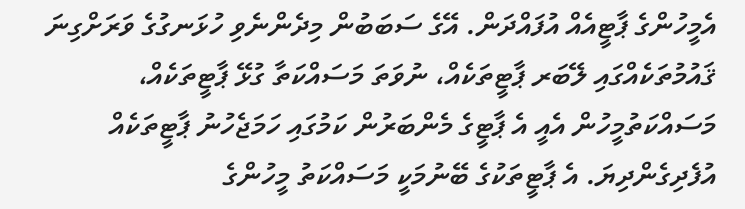އެމީހުންގެ ޕާޓީއެއް އުފައްދަން. އޭގެ ސަބަބުން މިދެންނެވި ހުޅަނގުގެ ވަރަށްގިނަ ޤައުމުތަކެއްގައި ލޭބަރ ޕާޓީތަކެއް، ނުވަތަ މަސައްކަތާ ގުޅޭ ޕާޓީތަކެއް، މަސައްކަތުމީހުން އެއީ އެ ޕާޓީގެ މެންބަރުން ކަމުގައި ހަމަޖެހުނު ޕާޓީތަކެއް އުފެދިގެންދިޔަ. އެ ޕާޓީތަކުގެ ބޭނުމަކީ މަސައްކަތު މީހުންގެ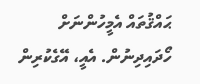ޙައްޤުތައް އެމީހުންނަށް ހޯދައިދިނުން. އެއީ، އޭގެކުރިން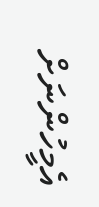އެމީހުންނަށް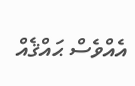އެއްވެސް ޙައްޤެއް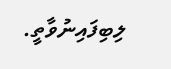ލިބިފައިނުވާތީ.